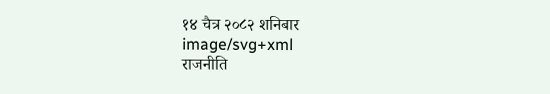१४ चैत्र २०८२ शनिबार
image/svg+xml
राजनीति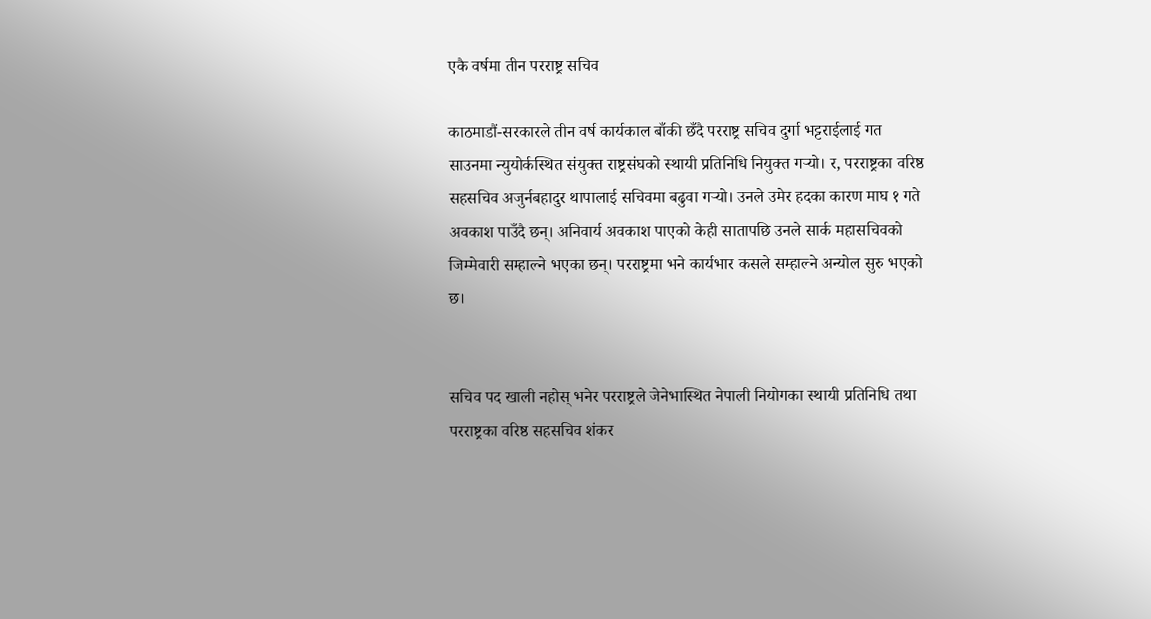एकै वर्षमा तीन परराष्ट्र सचिव

काठमाडौं-सरकारले तीन वर्ष कार्यकाल बाँकी छँदै परराष्ट्र सचिव दुर्गा भट्टराईलाई गत साउनमा न्युयोर्कस्थित संयुक्त राष्ट्रसंघको स्थायी प्रतिनिधि नियुक्त गर्‍यो। र, परराष्ट्रका वरिष्ठ सहसचिव अजुर्नबहादुर थापालाई सचिवमा बढुवा गर्‍यो। उनले उमेर हदका कारण माघ १ गते अवकाश पाउँदै छन्। अनिवार्य अवकाश पाएको केही सातापछि उनले सार्क महासचिवको जिम्मेवारी सम्हाल्ने भएका छन्। परराष्ट्रमा भने कार्यभार कसले सम्हाल्ने अन्योल सुरु भएको छ।


सचिव पद खाली नहोस् भनेर परराष्ट्रले जेनेभास्थित नेपाली नियोगका स्थायी प्रतिनिधि तथा परराष्ट्रका वरिष्ठ सहसचिव शंकर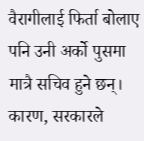वैरागीलाई फिर्ता बोलाए पनि उनी अर्को पुसमा मात्रै सचिव हुने छन्। कारण, सरकारले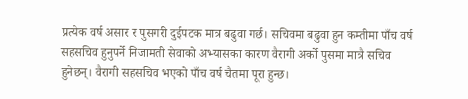प्रत्येक वर्ष असार र पुसगरी दुईपटक मात्र बढुवा गर्छ। सचिवमा बढुवा हुन कम्तीमा पाँच वर्ष सहसचिव हुनुपर्ने निजामती सेवाको अभ्यासका कारण वैरागी अर्को पुसमा मात्रै सचिव हुनेछन्। वैरागी सहसचिव भएको पाँच वर्ष चैतमा पूरा हुन्छ।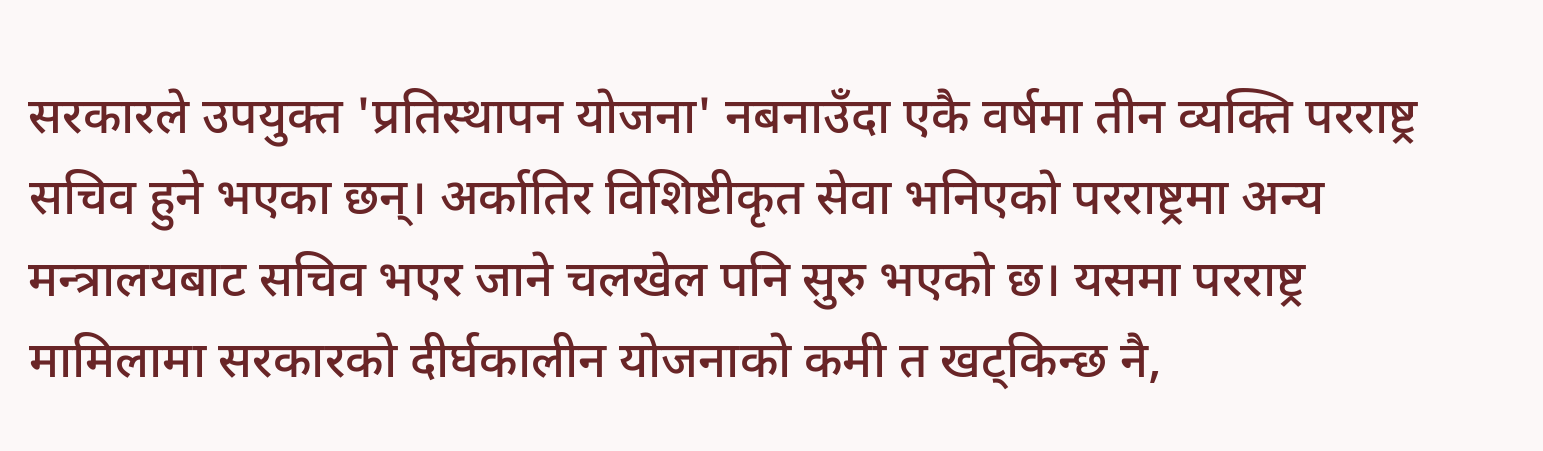सरकारले उपयुक्त 'प्रतिस्थापन योजना' नबनाउँदा एकै वर्षमा तीन व्यक्ति परराष्ट्र सचिव हुने भएका छन्। अर्कातिर विशिष्टीकृत सेवा भनिएको परराष्ट्रमा अन्य मन्त्रालयबाट सचिव भएर जाने चलखेल पनि सुरु भएको छ। यसमा परराष्ट्र मामिलामा सरकारको दीर्घकालीन योजनाको कमी त खट्किन्छ नै,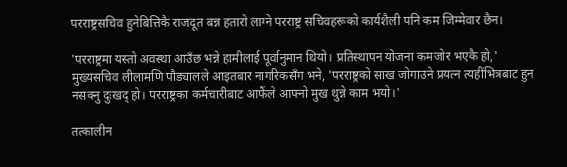परराष्ट्रसचिव हुनेबित्तिकै राजदूत बन्न हतारो लाग्ने परराष्ट्र सचिवहरूको कार्यशैली पनि कम जिम्मेवार छैन।

'परराष्ट्रमा यस्तो अवस्था आउँछ भन्ने हामीलाई पूर्वानुमान थियो। प्रतिस्थापन योजना कमजोर भएकै हो,' मुख्यसचिव लीलामणि पौड्यालले आइतबार नागरिकसँग भने, 'परराष्ट्रको साख जोगाउने प्रयत्न त्यहींभित्रबाट हुन नसक्नु दुःखद् हो। परराष्ट्रका कर्मचारीबाट आफैंले आफ्नो मुख थुन्ने काम भयो।'

तत्कालीन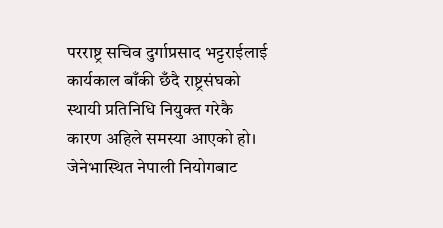परराष्ट्र सचिव दुर्गाप्रसाद भट्टराईलाई कार्यकाल बाँकी छँदै राष्ट्रसंघको स्थायी प्रतिनिधि नियुक्त गरेकै कारण अहिले समस्या आएको हो। जेनेभास्थित नेपाली नियोगबाट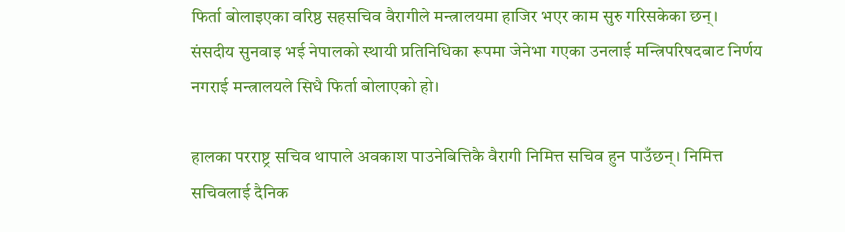फिर्ता बोलाइएका वरिष्ठ सहसचिव वैरागीले मन्त्रालयमा हाजिर भएर काम सुरु गरिसकेका छन्। संसदीय सुनवाइ भई नेपालको स्थायी प्रतिनिधिका रूपमा जेनेभा गएका उनलाई मन्त्रिपरिषदबाट निर्णय नगराई मन्त्रालयले सिधै फिर्ता बोलाएको हो।

हालका परराष्ट्र सचिव थापाले अवकाश पाउनेबित्तिकै वैरागी निमित्त सचिव हुन पाउँछन्। निमित्त सचिवलाई दैनिक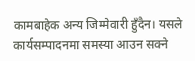कामबाहेक अन्य जिम्मेवारी हुँदैन। यसले कार्यसम्पादनमा समस्या आउन सक्ने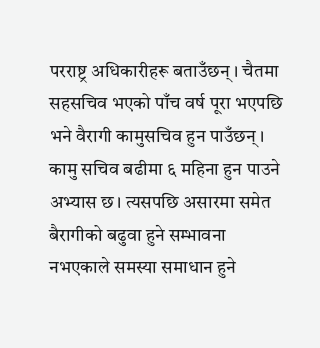परराष्ट्र अधिकारीहरू बताउँछन्। चैतमा सहसचिव भएको पाँच वर्ष पूरा भएपछि भने वैरागी कामुसचिव हुन पाउँछन्। कामु सचिव बढीमा ६ महिना हुन पाउने अभ्यास छ। त्यसपछि असारमा समेत बैरागीको बढुवा हुने सम्भावना नभएकाले समस्या समाधान हुने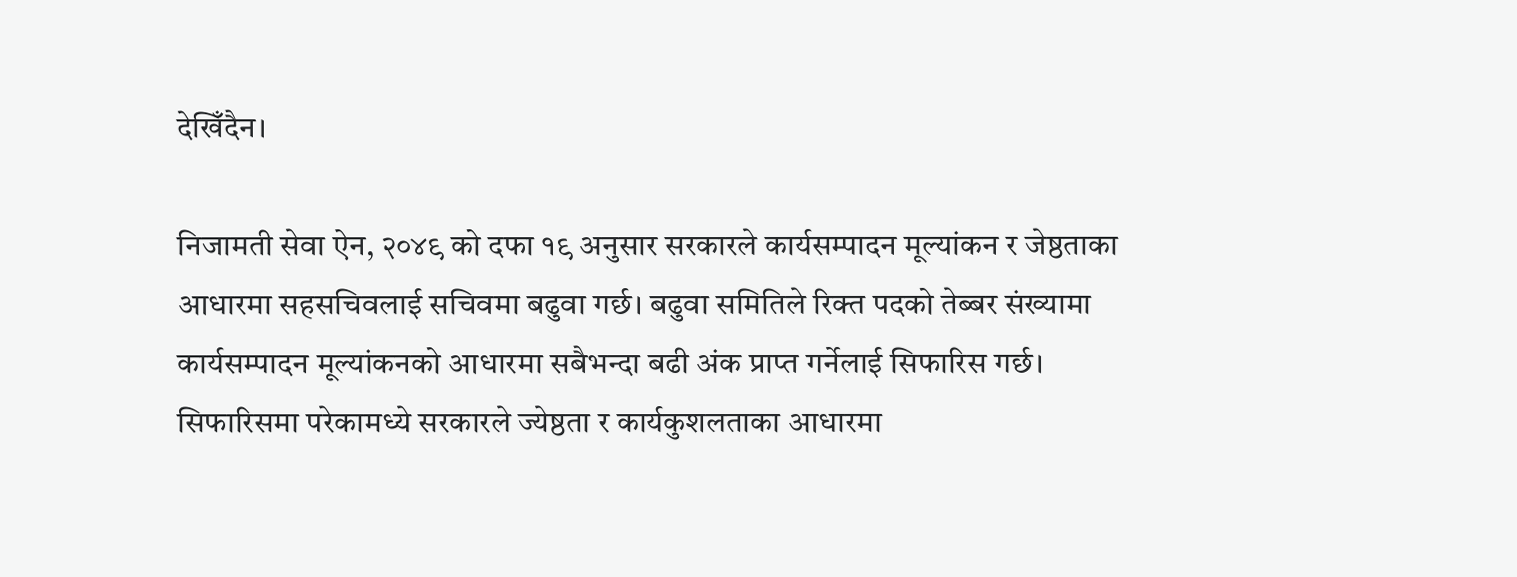देखिँदैन।

निजामती सेवा ऐन, २०४९ को दफा १९ अनुसार सरकारले कार्यसम्पादन मूल्यांकन र जेष्ठताका आधारमा सहसचिवलाई सचिवमा बढुवा गर्छ। बढुवा समितिले रिक्त पदको तेब्बर संख्यामा कार्यसम्पादन मूल्यांकनको आधारमा सबैभन्दा बढी अंक प्राप्त गर्नेलाई सिफारिस गर्छ। सिफारिसमा परेकामध्ये सरकारले ज्येष्ठता र कार्यकुशलताका आधारमा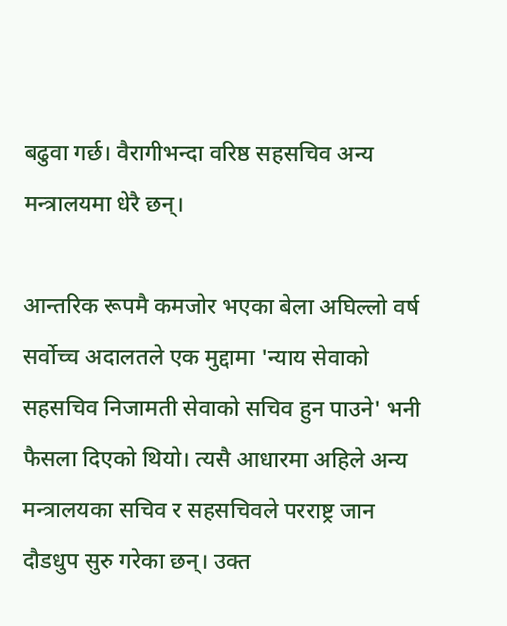बढुवा गर्छ। वैरागीभन्दा वरिष्ठ सहसचिव अन्य मन्त्रालयमा धेरै छन्।

आन्तरिक रूपमै कमजोर भएका बेला अघिल्लो वर्ष सर्वोच्च अदालतले एक मुद्दामा 'न्याय सेवाको सहसचिव निजामती सेवाको सचिव हुन पाउने' भनी फैसला दिएको थियो। त्यसै आधारमा अहिले अन्य मन्त्रालयका सचिव र सहसचिवले परराष्ट्र जान दौडधुप सुरु गरेका छन्। उक्त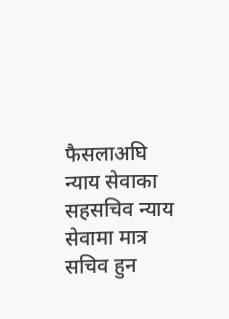फैसलाअघि न्याय सेवाका सहसचिव न्याय सेवामा मात्र सचिव हुन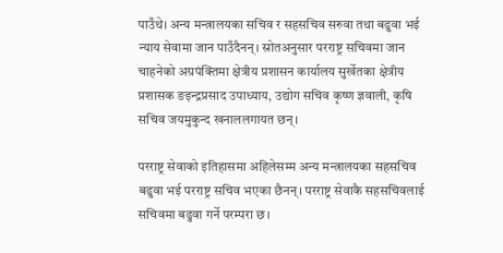पाउँथे। अन्य मन्त्रालयका सचिव र सहसचिव सरुवा तथा बढुवा भई न्याय सेवामा जान पाउँदैनन्। स्रोतअनुसार परराष्ट्र सचिवमा जान चाहनेको अग्रपंक्तिमा क्षेत्रीय प्रशासन कार्यालय सुर्खेतका क्षेत्रीय प्रशासक ङइन्द्रप्रसाद उपाध्याय, उद्योग सचिव कृष्ण ज्ञवाली, कृषि सचिव जयमुकुन्द खनाललगायत छन्।

परराष्ट्र सेवाको इतिहासमा अहिलेसम्म अन्य मन्त्रालयका सहसचिव बढुवा भई परराष्ट्र सचिव भएका छैनन्। परराष्ट्र सेवाकै सहसचिवलाई सचिवमा बढुवा गर्ने परम्परा छ।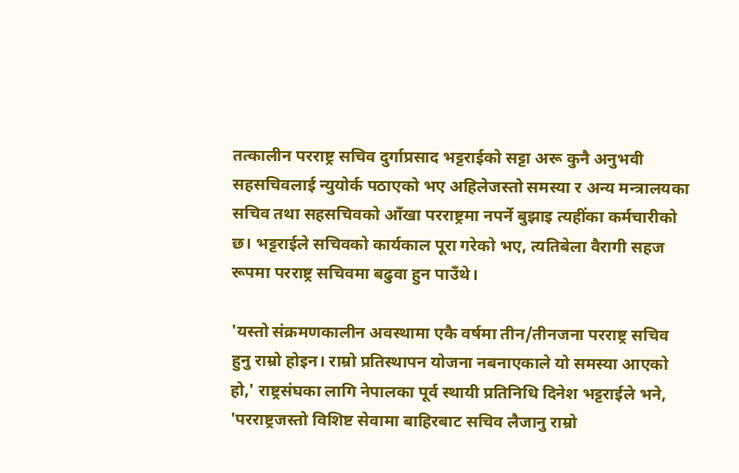तत्कालीन परराष्ट्र सचिव दुर्गाप्रसाद भट्टराईको सट्टा अरू कुनै अनुभवी सहसचिवलाई न्युयोर्क पठाएको भए अहिलेजस्तो समस्या र अन्य मन्त्रालयका सचिव तथा सहसचिवको आँखा परराष्ट्रमा नपर्ने बुझाइ त्यहींका कर्मचारीको छ। भट्टराईले सचिवको कार्यकाल पूरा गरेको भए, त्यतिबेला वैरागी सहज रूपमा परराष्ट्र सचिवमा बढुवा हुन पाउँथे।

'यस्तो संक्रमणकालीन अवस्थामा एकै वर्षमा तीन/तीनजना परराष्ट्र सचिव हुनु राम्रो होइन। राम्रो प्रतिस्थापन योजना नबनाएकाले यो समस्या आएको हो,' राष्ट्रसंघका लागि नेपालका पूर्व स्थायी प्रतिनिधि दिनेश भट्टराईले भने, 'परराष्ट्रजस्तो विशिष्ट सेवामा बाहिरबाट सचिव लैजानु राम्रो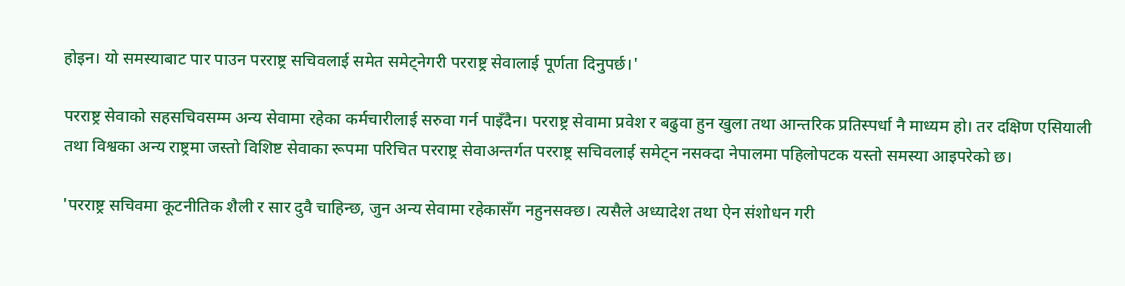होइन। यो समस्याबाट पार पाउन परराष्ट्र सचिवलाई समेत समेट्नेगरी परराष्ट्र सेवालाई पूर्णता दिनुपर्छ।'

परराष्ट्र सेवाको सहसचिवसम्म अन्य सेवामा रहेका कर्मचारीलाई सरुवा गर्न पाइँदैन। परराष्ट्र सेवामा प्रवेश र बढुवा हुन खुला तथा आन्तरिक प्रतिस्पर्धा नै माध्यम हो। तर दक्षिण एसियाली तथा विश्वका अन्य राष्ट्रमा जस्तो विशिष्ट सेवाका रूपमा परिचित परराष्ट्र सेवाअन्तर्गत परराष्ट्र सचिवलाई समेट्न नसक्दा नेपालमा पहिलोपटक यस्तो समस्या आइपरेको छ।

'परराष्ट्र सचिवमा कूटनीतिक शैली र सार दुवै चाहिन्छ, जुन अन्य सेवामा रहेकासँग नहुनसक्छ। त्यसैले अध्यादेश तथा ऐन संशोधन गरी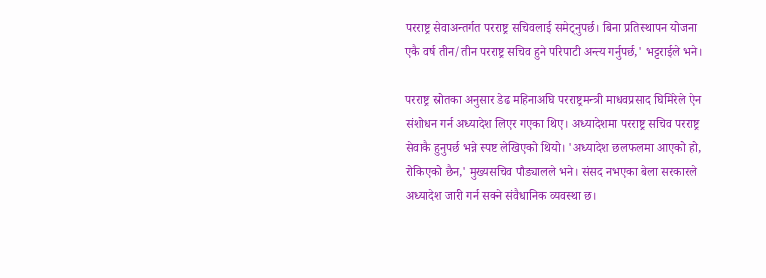परराष्ट्र सेवाअन्तर्गत परराष्ट्र सचिवलाई समेट्नुपर्छ। बिना प्रतिस्थापन योजना एकै वर्ष तीन/तीन परराष्ट्र सचिव हुने परिपाटी अन्त्य गर्नुपर्छ,' भट्टराईले भने।

परराष्ट्र स्रोतका अनुसार डेढ महिनाअघि परराष्ट्रमन्त्री माधवप्रसाद घिमिरेले ऐन संशोधन गर्न अध्यादेश लिएर गएका थिए। अध्यादेशमा परराष्ट्र सचिव परराष्ट्र सेवाकै हुनुपर्छ भन्ने स्पष्ट लेखिएको थियो। 'अध्यादेश छलफलमा आएको हो, रोकिएको छैन,' मुख्यसचिव पौड्यालले भने। संसद नभएका बेला सरकारले अध्यादेश जारी गर्न सक्ने संवैधानिक व्यवस्था छ।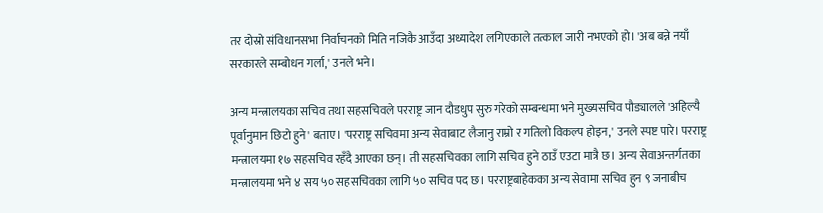तर दोस्रो संविधानसभा निर्वाचनको मिति नजिकै आउँदा अध्यादेश लगिएकाले तत्काल जारी नभएको हो। 'अब बन्ने नयाँ सरकारले सम्बोधन गर्ला,' उनले भने।

अन्य मन्त्रालयका सचिव तथा सहसचिवले परराष्ट्र जान दौडधुप सुरु गरेको सम्बन्धमा भने मुख्यसचिव पौड्यालले 'अहिल्यै पूर्वानुमान छिटो हुने' बताए। 'परराष्ट्र सचिवमा अन्य सेवाबाट लैजानु राम्रो र गतिलो विकल्प होइन,' उनले स्पष्ट पारे। परराष्ट्र मन्त्रालयमा १७ सहसचिव रहँदै आएका छन्। ती सहसचिवका लागि सचिव हुने ठाउँ एउटा मात्रै छ। अन्य सेवाअन्तर्गतका मन्त्रालयमा भने ४ सय ५० सहसचिवका लागि ५० सचिव पद छ। परराष्ट्रबाहेकका अन्य सेवामा सचिव हुन ९ जनाबीच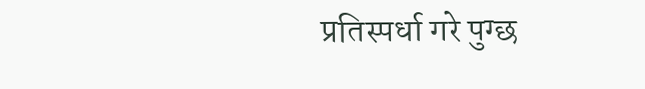प्रतिस्पर्धा गरे पुग्छ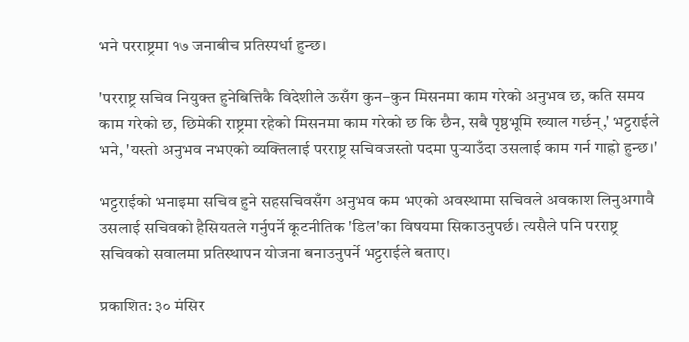भने परराष्ट्रमा १७ जनाबीच प्रतिस्पर्धा हुन्छ।

'परराष्ट्र सचिव नियुक्त हुनेबित्तिकै विदेशीले ऊसँग कुन–कुन मिसनमा काम गरेको अनुभव छ, कति समय काम गरेको छ, छिमेकी राष्ट्रमा रहेको मिसनमा काम गरेको छ कि छैन, सबै पृष्ठभूमि ख्याल गर्छन्,' भट्टराईले भने, 'यस्तो अनुभव नभएको व्यक्तिलाई परराष्ट्र सचिवजस्तो पदमा पुर्‍याउँदा उसलाई काम गर्न गाह्रो हुन्छ।'

भट्टराईको भनाइमा सचिव हुने सहसचिवसँग अनुभव कम भएको अवस्थामा सचिवले अवकाश लिनुअगावै उसलाई सचिवको हैसियतले गर्नुपर्ने कूटनीतिक 'डिल'का विषयमा सिकाउनुपर्छ। त्यसैले पनि परराष्ट्र सचिवको सवालमा प्रतिस्थापन योजना बनाउनुपर्ने भट्टराईले बताए।

प्रकाशित: ३० मंसिर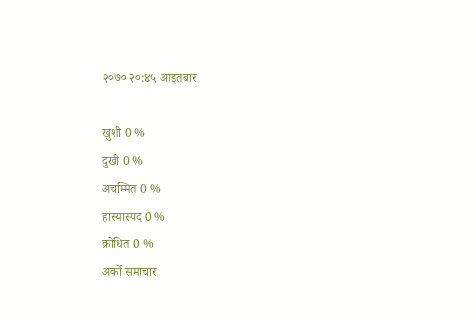२०७० २०:४५ आइतबार

खुशी 0 %
दुखी 0 %
अचम्मित 0 %
हास्यास्पद 0 %
क्रोधित 0 %
अर्को समाचार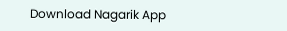Download Nagarik App